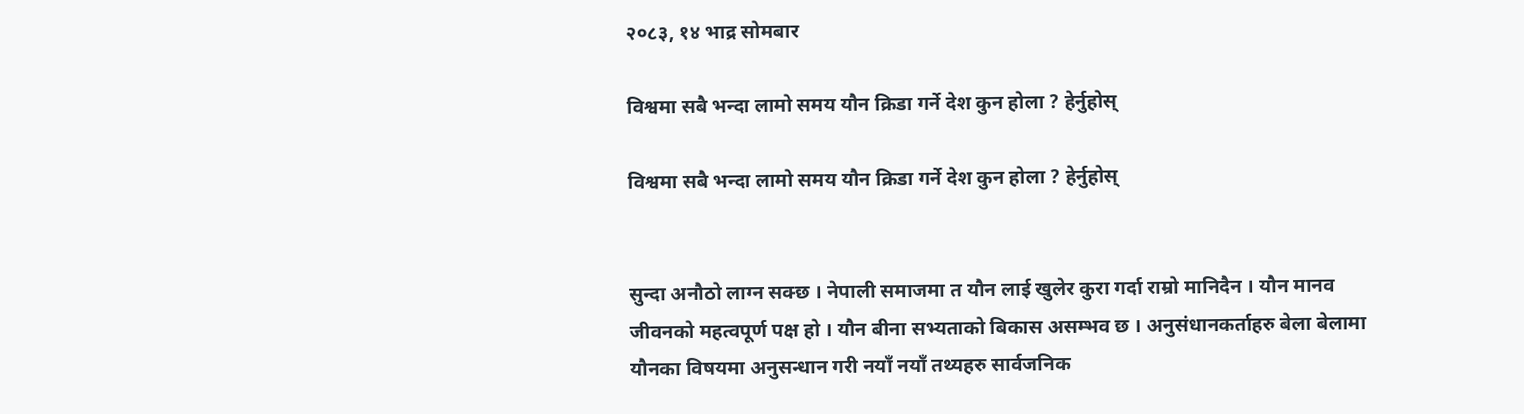२०८३, १४ भाद्र सोमबार

विश्वमा सबै भन्दा लामो समय यौन क्रिडा गर्ने देश कुन होला ? हेर्नुहोस्

विश्वमा सबै भन्दा लामो समय यौन क्रिडा गर्ने देश कुन होला ? हेर्नुहोस्


सुन्दा अनौठो लाग्न सक्छ । नेपाली समाजमा त यौन लाई खुलेर कुरा गर्दा राम्रो मानिदैन । यौन मानव जीवनको महत्वपूर्ण पक्ष हो । यौन बीना सभ्यताको बिकास असम्भव छ । अनुसंधानकर्ताहरु बेला बेलामा यौनका विषयमा अनुसन्धान गरी नयाँ नयाँ तथ्यहरु सार्वजनिक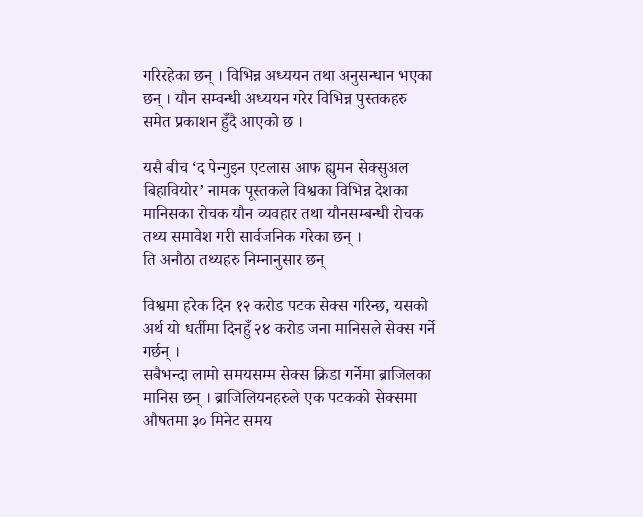गरिरहेका छन् । विभिन्न अध्ययन तथा अनुसन्धान भएका छन् । यौन सम्वन्धी अध्ययन गरेर विभिन्न पुस्तकहरु समेत प्रकाशन हुँदै आएको छ ।

यसै बीच ‘द पेन्गुइन एटलास आफ ह्युमन सेक्सुअल बिहावियोर’ नामक पूस्तकले विश्वका विभिन्न देशका मानिसका रोचक यौन व्यवहार तथा यौनसम्बन्धी रोचक तथ्य समावेश गरी सार्वजनिक गरेका छन् ।
ति अनौठा तथ्यहरु निम्नानुसार छन्

विश्वमा हरेक दिन १२ करोड पटक सेक्स गरिन्छ, यसको अर्थ यो धर्तीमा दिनहुँ २४ करोड जना मानिसले सेक्स गर्ने गर्छन् ।
सबैभन्दा लामो समयसम्म सेक्स क्रिडा गर्नेमा ब्राजिलका मानिस छन् । ब्राजिलियनहरुले एक पटकको सेक्समा औषतमा ३० मिनेट समय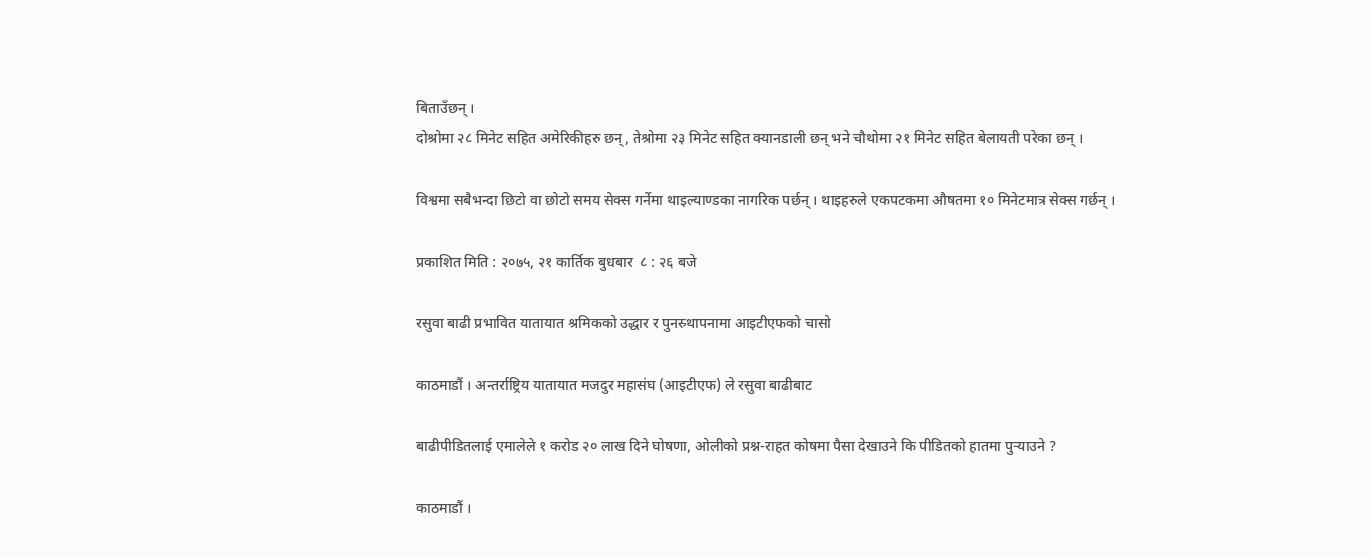बिताउँछन् ।
दोश्रोमा २८ मिनेट सहित अमेरिकीहरु छन्, तेश्रोमा २३ मिनेट सहित क्यानडाली छन् भने चौथोमा २१ मिनेट सहित बेलायती परेका छन् ।

विश्वमा सबैभन्दा छिटो वा छोटो समय सेक्स गर्नेमा थाइल्याण्डका नागरिक पर्छन् । थाइहरुले एकपटकमा औषतमा १० मिनेटमात्र सेक्स गर्छन् ।

प्रकाशित मिति : २०७५, २१ कार्तिक बुधबार  ८ : २६ बजे

रसुवा बाढी प्रभावित यातायात श्रमिकको उद्धार र पुनस्र्थापनामा आइटीएफको चासो

काठमाडौं । अन्तर्राष्ट्रिय यातायात मजदुर महासंघ (आइटीएफ) ले रसुवा बाढीबाट

बाढीपीडितलाई एमालेले १ करोड २० लाख दिने घोषणा, ओलीको प्रश्न-राहत कोषमा पैसा देखाउने कि पीडितको हातमा पुर्‍याउने ?

काठमाडौं ।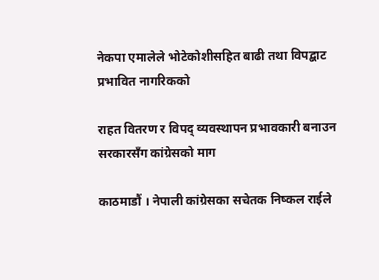नेकपा एमालेले भोटेकोशीसहित बाढी तथा विपद्बाट प्रभावित नागरिकको

राहत वितरण र विपद् व्यवस्थापन प्रभावकारी बनाउन सरकारसँग कांग्रेसको माग

काठमाडौं । नेपाली कांग्रेसका सचेतक निष्कल राईले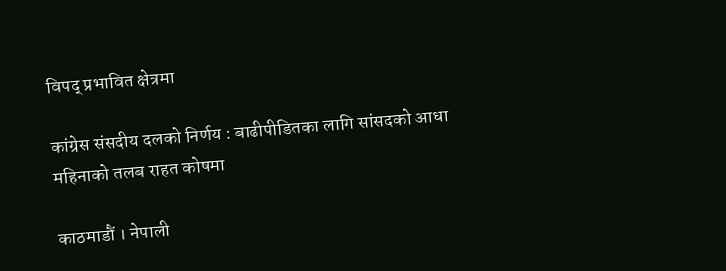विपद् प्रभावित क्षेत्रमा

कांग्रेस संसदीय दलको निर्णय : बाढीपीडितका लागि सांसदको आधा महिनाको तलब राहत कोषमा

काठमाडौं । नेपाली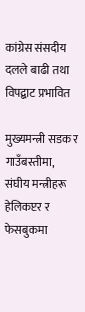कांग्रेस संसदीय दलले बाढी तथा विपद्बाट प्रभावित

मुख्यमन्त्री सडक र गाउँबस्तीमा, संघीय मन्त्रीहरू हेलिकप्टर र फेसबुकमा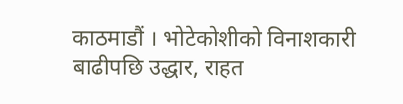काठमाडौं । भोटेकोशीको विनाशकारी बाढीपछि उद्धार, राहत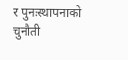र पुनःस्थापनाको चुनौती